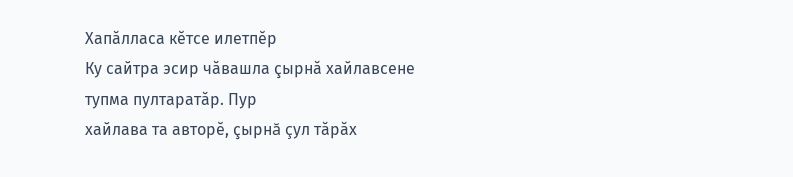Хапăлласа кĕтсе илетпĕр
Ку сайтра эсир чăвашла çырнă хайлавсене тупма пултаратăр. Пур
хайлава та авторĕ, çырнă çул тăрăх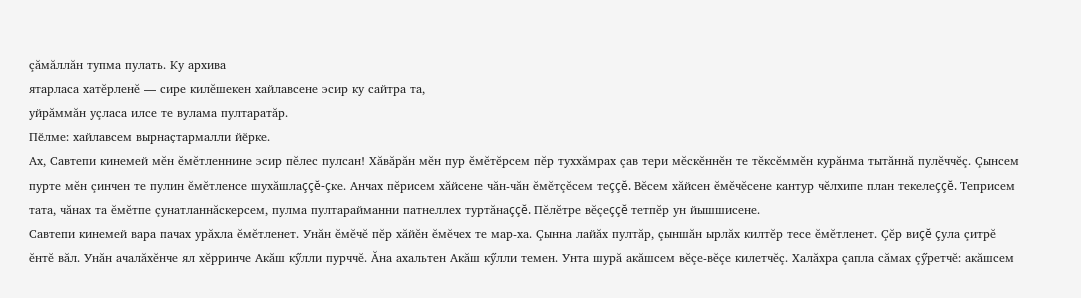çăмăллăн тупма пулать. Ку архива
ятарласа хатĕрленĕ — сире килĕшекен хайлавсене эсир ку сайтра та,
уйрăммăн уçласа илсе те вулама пултаратăр.
Пӗлме: хайлавсем вырнаҫтармалли йӗрке.
Ах, Савтепи кинемей мĕн ĕмĕтленнине эсир пĕлес пулсан! Хăвăрăн мĕн пур ĕмĕтĕрсем пĕр туххăмрах çав тери мĕскĕннĕн те тĕксĕммĕн курăнма тытăннă пулĕччĕç. Çынсем пурте мĕн çинчен те пулин ĕмĕтленсе шухăшлаççĕ-çке. Анчах пĕрисем хăйсене чăн-чăн ĕмĕтçĕсем теççĕ. Вĕсем хăйсен ĕмĕчĕсене кантур чĕлхипе план текелеççĕ. Теприсем тата, чăнах та ĕмĕтпе çунатланнăскерсем, пулма пултарайманни патнеллех туртăнаççĕ. Пĕлĕтре вĕçеççĕ тетпĕр ун йышшисене.
Савтепи кинемей вара пачах урăхла ĕмĕтленет. Унăн ĕмĕчĕ пĕр хăйĕн ĕмĕчех те мар-ха. Çынна лайăх пултăр, çыншăн ырлăх килтĕр тесе ĕмĕтленет. Çĕр виçĕ çула çитрĕ ĕнтĕ вăл. Унăн ачалăхĕнче ял хĕрринче Акăш кӳлли пурччĕ. Ăна ахальтен Акăш кӳлли темен. Унта шурă акăшсем вĕçе-вĕçе килетчĕç. Халăхра çапла сăмах çӳретчĕ: акăшсем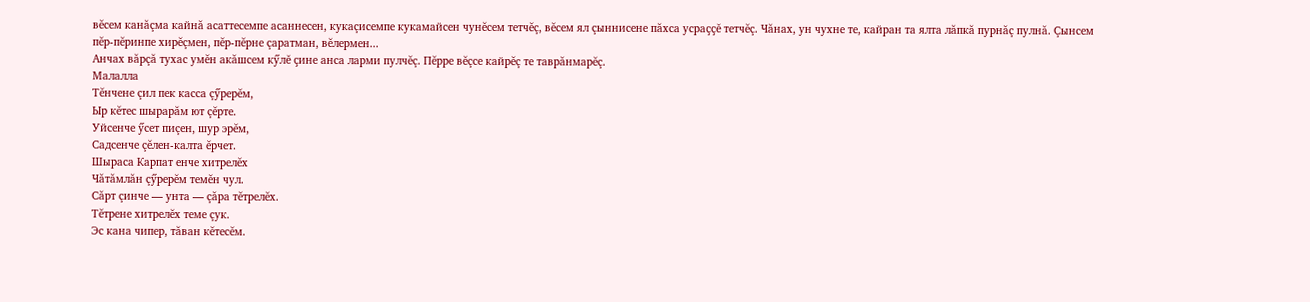вĕсем канăçма кайнă асаттесемпе асаннесен, кукаçисемпе кукамайсен чунĕсем тетчĕç, вĕсем ял çыннисене пăхса усраççĕ тетчĕç. Чăнах, ун чухне те, кайран та ялта лăпкă пурнăç пулнă. Çынсем пĕр-пĕринпе хирĕçмен, пĕр-пĕрне çаратман, вĕлермен...
Анчах вăрçă тухас умĕн акăшсем кӳлĕ çине анса ларми пулчĕç. Пĕрре вĕçсе кайрĕç те таврăнмарĕç.
Малалла
Тĕнчене çил пек касса çӳрерĕм,
Ыр кĕтес шырарăм ют çĕрте.
Уйсенче ӳсет пиçен, шур эрĕм,
Садсенче çĕлен-калта ĕрчет.
Шыраса Карпат енче хитрелĕх
Чăтăмлăн çӳрерĕм темĕн чул.
Сăрт çинче — унта — çăра тĕтрелĕх.
Тĕтрене хитрелĕх теме çук.
Эс кана чипер, тăван кĕтесĕм.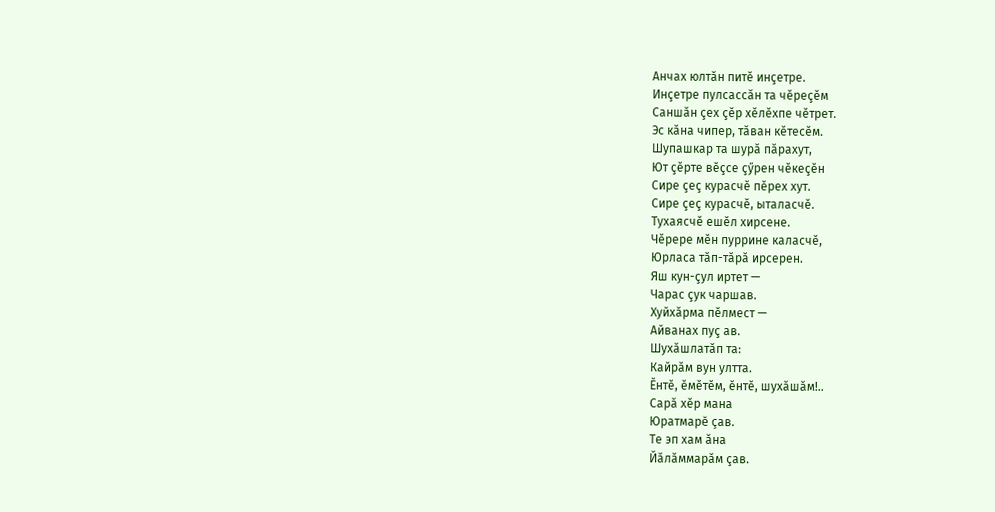Анчах юлтăн питĕ инçетре.
Инçетре пулсассăн та чĕреçĕм
Саншăн çех çĕр хĕлĕхпе чĕтрет.
Эс кăна чипер, тăван кĕтесĕм.
Шупашкар та шурă пăрахут,
Ют çĕрте вĕçсе çӳрен чĕкеçĕн
Сире çеç курасчĕ пĕрех хут.
Сире çеç курасчĕ, ыталасчĕ.
Тухаясчĕ ешĕл хирсене.
Чĕрере мĕн пуррине каласчĕ,
Юрласа тăп-тăрă ирсерен.
Яш кун-çул иртет —
Чарас çук чаршав.
Хуйхăрма пĕлмест —
Айванах пуç ав.
Шухăшлатăп та:
Кайрăм вун ултта.
Ĕнтĕ, ĕмĕтĕм, ĕнтĕ, шухăшăм!..
Сарă хĕр мана
Юратмарĕ çав.
Те эп хам ăна
Йăлăммарăм çав.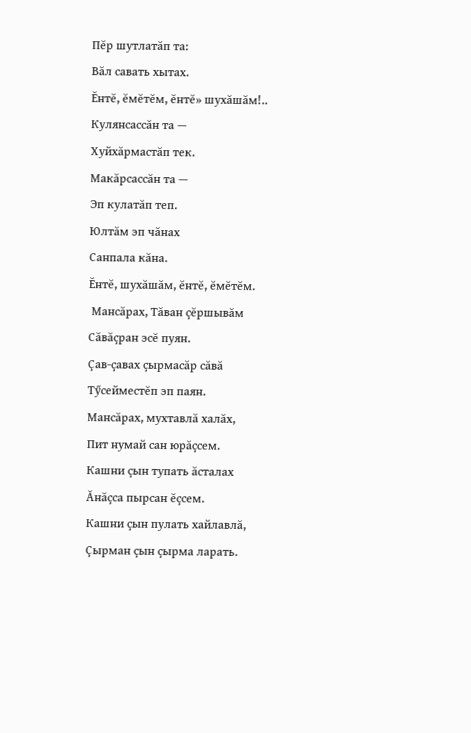Пĕр шутлатăп та:
Вăл савать хытах.
Ĕнтĕ, ĕмĕтĕм, ĕнтĕ» шухăшăм!..
Кулянсассăн та —
Хуйхăрмастăп тек.
Макăрсассăн та —
Эп кулатăп теп.
Юлтăм эп чăнах
Санпала кăна.
Ĕнтĕ, шухăшăм, ĕнтĕ, ĕмĕтĕм.
 Мансăрах, Тăван çĕршывăм
Сăвăçран эсĕ пуян.
Çав-çавах çырмасăр сăвă
Тӳсейместĕп эп паян.
Мансăрах, мухтавлă халăх,
Пит нумай сан юрăçсем.
Кашни çын тупать ăсталах
Ăнăçса пырсан ĕçсем.
Кашни çын пулать хайлавлă,
Çырман çын çырма ларать.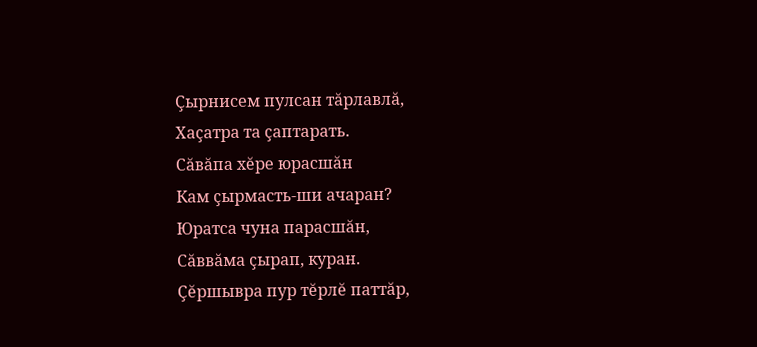Çырнисем пулсан тăрлавлă,
Хаçатра та çаптарать.
Сăвăпа хĕре юрасшăн
Кам çырмасть-ши ачаран?
Юратса чуна парасшăн,
Сăввăма çырап, куран.
Çĕршывра пур тĕрлĕ паттăр,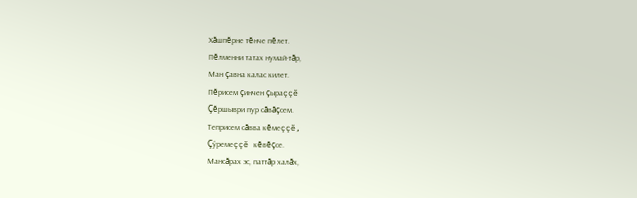Хăшпĕрне тĕнче пĕлет.
Пĕлменни татах нумай-тăр,
Ман çавна калас килет.
Пĕрисем çинчен çыраççĕ
Çĕршыври пур сăвăçсем.
Теприсем сăвва кĕмеççĕ,
Çӳремеççĕ кĕвĕçсе.
Мансăрах эс, паттăр халăх,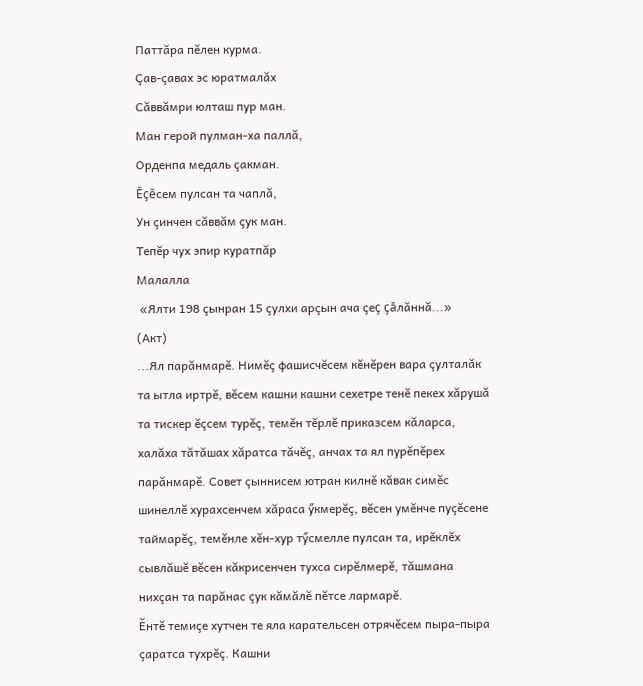Паттăра пĕлен курма.
Çав-çавах эс юратмалăх
Сăввăмри юлташ пур ман.
Ман герой пулман-ха паллă,
Орденпа медаль çакман.
Ĕçĕсем пулсан та чаплă,
Ун çинчен сăввăм çук ман.
Тепĕр чух эпир куратпăр
Малалла
 «Ялти 198 çынран 15 çулхи арçын ача çеç çăлăннă...»
(Акт)
...Ял парăнмарĕ. Нимĕç фашисчĕсем кĕнĕрен вара çулталăк та ытла иртрĕ, вĕсем кашни кашни сехетре тенĕ пекех хăрушă та тискер ĕçсем турĕç, темĕн тĕрлĕ приказсем кăларса, халăха тăтăшах хăратса тăчĕç, анчах та ял пурĕпĕрех парăнмарĕ. Совет çыннисем ютран килнĕ кăвак симĕс шинеллĕ хурахсенчем хăраса ӳкмерĕç, вĕсен умĕнче пуçĕсене таймарĕç, темĕнле хĕн-хур тӳсмелле пулсан та, ирĕклĕх сывлăшĕ вĕсен кăкрисенчен тухса сирĕлмерĕ, тăшмана нихçан та парăнас çук кăмăлĕ пĕтсе лармарĕ.
Ĕнтĕ темиçе хутчен те яла карательсен отрячĕсем пыра-пыра çаратса тухрĕç. Кашни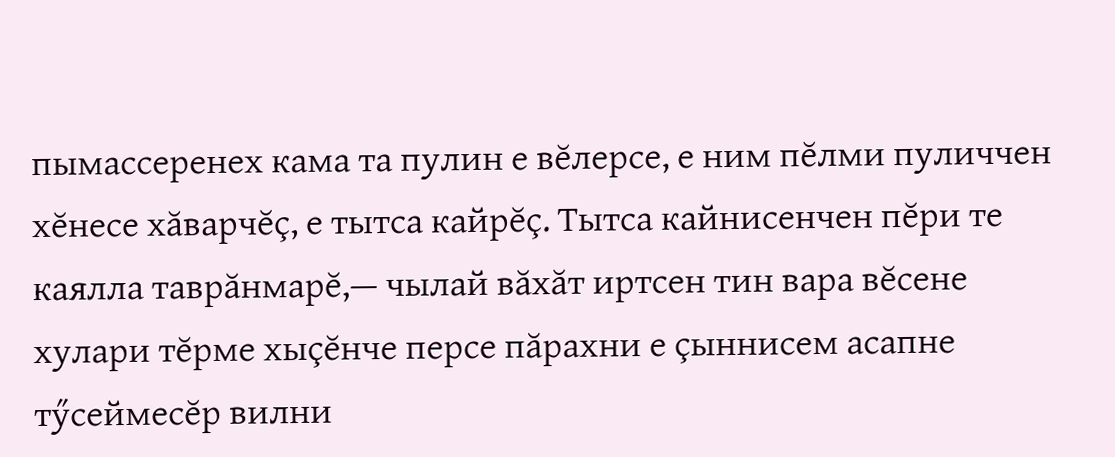пымассеренех кама та пулин е вĕлерсе, е ним пĕлми пуличчен хĕнесе хăварчĕç, е тытса кайрĕç. Тытса кайнисенчен пĕри те каялла таврăнмарĕ,— чылай вăхăт иртсен тин вара вĕсене хулари тĕрме хыçĕнче персе пăрахни е çыннисем асапне тӳсеймесĕр вилни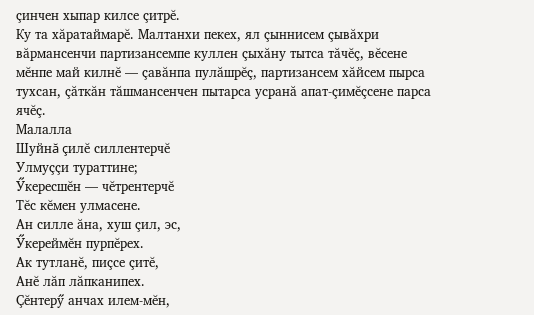çинчен хыпар килсе çитрĕ.
Ку та хăратаймарĕ. Малтанхи пекех, ял çыннисем çывăхри вăрмансенчи партизансемпе куллен çыхăну тытса тăчĕç, вĕсене мĕнпе май килнĕ — çавăнпа пулăшрĕç, партизансем хăйсем пырса тухсан, çăткăн тăшмансенчен пытарса усранă апат-çимĕçсене парса ячĕç.
Малалла
Шуйнă çилĕ силлентерчĕ
Улмуççи тураттине;
Ӳкересшĕн — чĕтрентерчĕ
Тĕс кĕмен улмасене.
Ан силле ăна, хуш çил, эс,
Ӳкереймĕн пурпĕрех.
Ак тутланĕ, пиçсе çитĕ,
Анĕ лăп лăпканипех.
Çĕнтерӳ анчах илем-мĕн,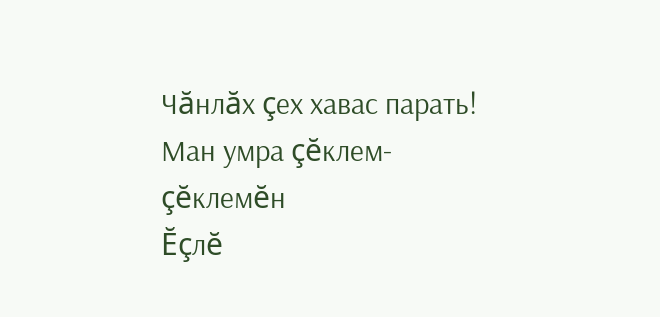Чăнлăх çех хавас парать!
Ман умра çĕклем-çĕклемĕн
Ĕçлĕ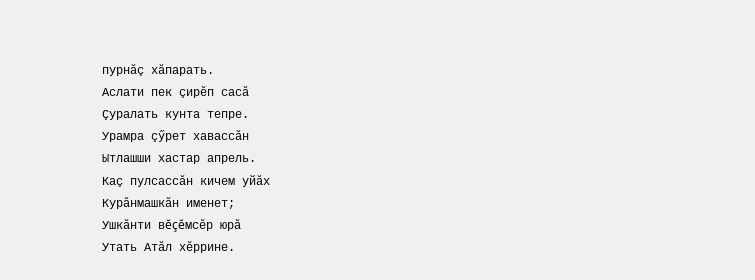пурнăç хăпарать.
Аслати пек çирĕп сасă
Çуралать кунта тепре.
Урамра çӳрет хавассăн
Ытлашши хастар апрель.
Каç пулсассăн кичем уйăх
Курăнмашкăн именет;
Ушкăнти вĕçĕмсĕр юрă
Утать Атăл хĕррине.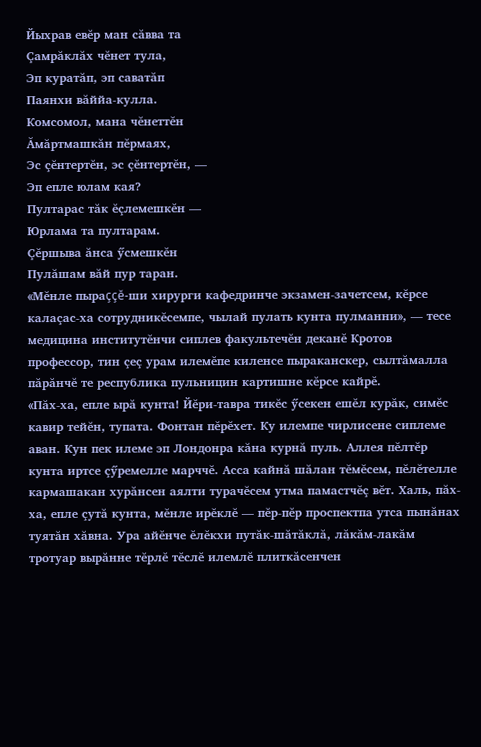Йыхрав евĕр ман сăвва та
Çамрăклăх чĕнет тула,
Эп куратăп, эп саватăп
Паянхи вăййа-кулла.
Комсомол, мана чĕнеттĕн
Ăмăртмашкăн пĕрмаях,
Эс çĕнтертĕн, эс çĕнтертĕн, —
Эп епле юлам кая?
Пултарас тăк ĕçлемешкĕн —
Юрлама та пултарам.
Çĕршыва ăнса ӳсмешкĕн
Пулăшам вăй пур таран.
«Мĕнле пыраççĕ-ши хирурги кафедринче экзамен-зачетсем, кĕрсе калаçас-ха сотрудникĕсемпе, чылай пулать кунта пулманни», — тесе медицина институтĕнчи сиплев факультечĕн деканĕ Кротов профессор, тин çеç урам илемĕпе киленсе пыраканскер, сылтăмалла пăрăнчĕ те республика пульницин картишне кĕрсе кайрĕ.
«Пăх-ха, епле ырă кунта! Йĕри-тавра тикĕс ӳсекен ешĕл курăк, симĕс кавир тейĕн, тупата. Фонтан пĕрĕхет. Ку илемпе чирлисене сиплеме аван. Кун пек илеме эп Лондонра кăна курнă пуль. Аллея пĕлтĕр кунта иртсе çӳремелле марччĕ. Асса кайнă шăлан тĕмĕсем, пĕлĕтелле кармашакан хурăнсен аялти турачĕсем утма памастчĕç вĕт. Халь, пăх-ха, епле çутă кунта, мĕнле ирĕклĕ — пĕр-пĕр проспектпа утса пынăнах туятăн хăвна. Ура айĕнче ĕлĕкхи путăк-шăтăклă, лăкăм-лакăм тротуар вырăнне тĕрлĕ тĕслĕ илемлĕ плиткăсенчен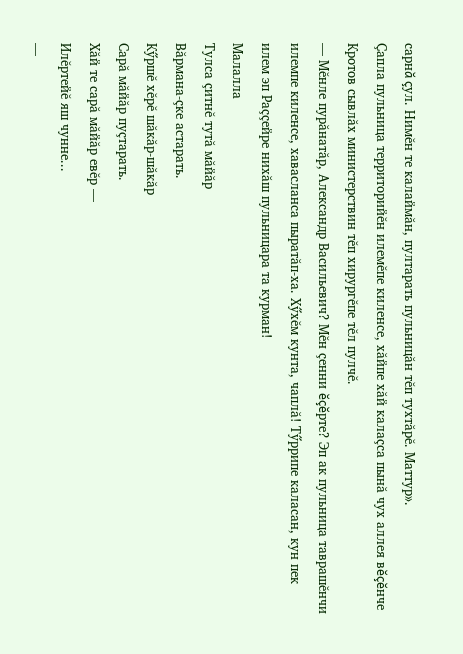сарнă çул. Нимĕн те калаймăн, пултарать пульницăн тĕп тухтăрĕ. Маттур».
Çапла пульница территорийĕн илемĕпе киленсе, хăйпе хăй калаçса пынă чух аллея вĕçĕнче Кротов сывлăх министерствин тĕп хирургĕпе тĕл пулчĕ.
— Мĕнле пурăнатăр, Александр Васильевич? Мĕн çенни ĕçĕрте? Эп ак пульница таврашĕнчи илемпе киленсе, хавасланса пыратăп-ха. Хӳхĕм кунта, чаплă! Тӳррипе каласан, кун пек илем эп Раççейре нихăш пульницара та курман!
Малалла
Тулса çитнĕ тутă мăйăр
Вăрмана-çке астарать.
Кӳршĕ хĕрĕ шăкăр-шăкăр
Сарă мăйăр пуçтарать.
Хăй те сарă мăйăр евĕр —
Илĕртейĕ яш чунне...
—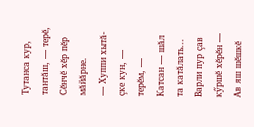Тутанса кур, тантăш, — терĕ,
Сĕнчĕ хĕр пĕр мăйăрне.
— Хуппи хытă-çке кун, — терĕм, —
Катсан — шăл та катăлать...
Варли пур çав кӳршĕ хĕрĕн —
Ав яш шĕшкĕ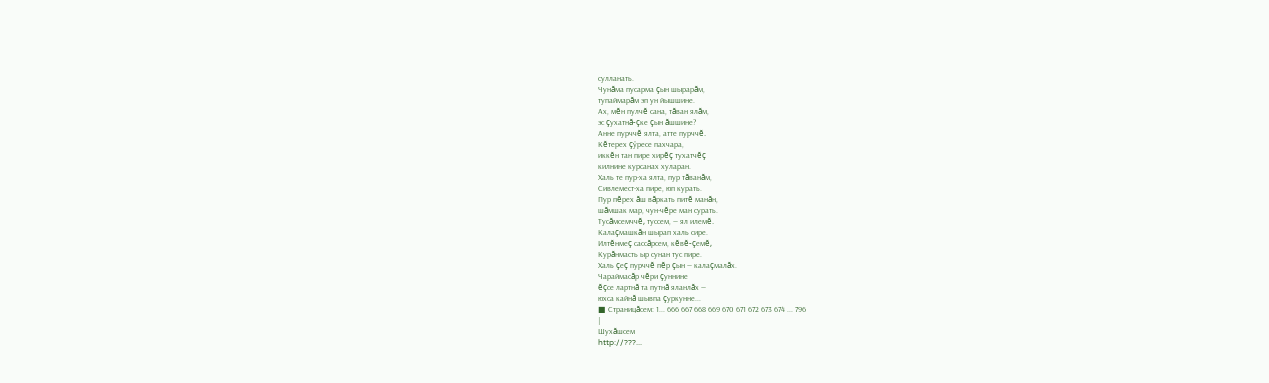сулланать.
Чунăма пусарма çын шырарăм,
тупаймарăм эп ун йышшине.
Ах, мĕн пулчĕ сана, тăван ялăм,
эс çухатнă-çке çын ăшшине?
Анне пурччĕ ялта, атте пурччĕ.
Кĕтерех çӳресе пахчара,
иккĕн тан пире хирĕç тухатчĕç
килнине курсанах хуларан.
Халь те пур-ха ялта, пур тăванăм,
Сивлемест-ха пире, юп курать.
Пур пĕрех ăш вăркать питĕ манăн,
шăмшак мар, чун-чĕре ман сурать.
Тусăмсемччĕ, туссем, — ял илемĕ.
Калаçмашкăн шырап халь сире.
Илтĕнмеç сассăрсем, кĕвĕ-çемĕ,
Курăнмасть ыр сунан тус пире.
Халь çеç пурччĕ пĕр çын — калаçмалăх.
Чараймасăр чĕри çуннине
ĕçсе лартнă та путнă яланлăх —
юхса кайнă шывпа çуркунне...
■ Страницăсем: 1... 666 667 668 669 670 671 672 673 674 ... 796
|
Шухăшсем
http://???...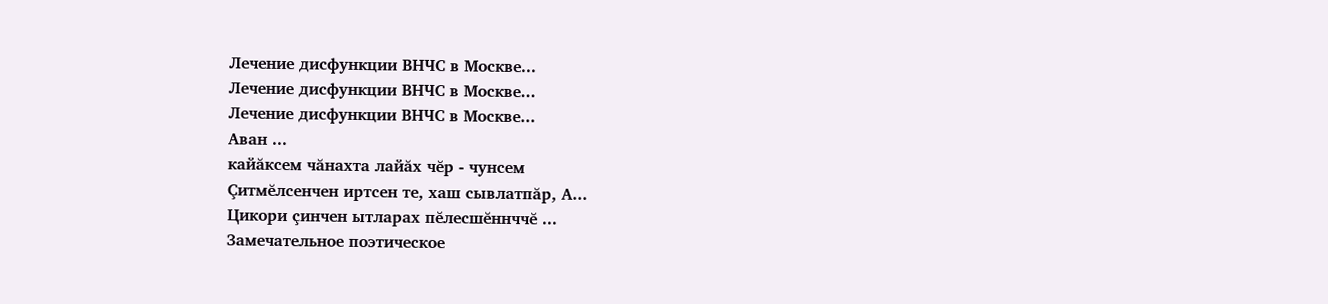Лечение дисфункции ВНЧС в Москве...
Лечение дисфункции ВНЧС в Москве...
Лечение дисфункции ВНЧС в Москве...
Аван ...
кайăксем чăнахта лайăх чĕр - чунсем
Çитмĕлсенчен иртсен те, хаш сывлатпăр, А...
Цикори çинчен ытларах пĕлесшĕннччĕ ...
Замечательное поэтическое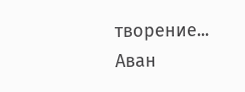творение...
Аван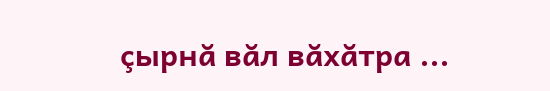çырнă вăл вăхăтра ...